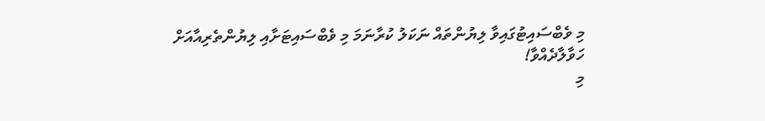މި ވެބްސައިޓުގައިވާ ލިޔުންތައް ނަކަލު ކުރާނަމަ މި ވެބްސައިޓަށާއި ލިޔުންތެރިއާއަށް ހަވާލާދެއްވާ!
މި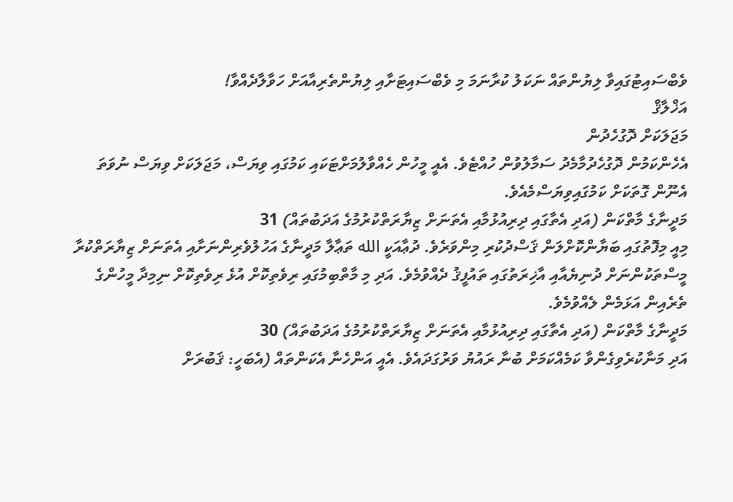ވެބްސައިޓުގައިވާ ލިޔުންތައް ނަކަލު ކުރާނަމަ މި ވެބްސައިޓަށާއި ލިޔުންތެރިއާއަށް ހަވާލާދެއްވާ!
އަޚްލާޤް
މަޖަލަކަށް ދޮގުހެދުން
އެހެންކަމުން ދޮގުހެދުމާމެދު ސަމާލުވުން ހުއްޓެވެ. އެއީ މީހުން ހެއްވާލުމަށްޓަކައި ކަމުގައި ވިޔަސް، މަޖަލަކަށް ވިޔަސް ނުވަތަ އެނޫން ގޮތަކަށް ކަމުގައިވިޔަސްމެއެވެ.
މަދީނާގެ މާތްކަން (އަދި އެތާގައި ދިރިއުޅުމާއި އެތަނަށް ޒިޔާރަތްކުރުމުގެ އަދަބުތައް) 31
މިއީ މިފޮތުގައި ބަޔާންކޮށްލަން ޤަސްދުކުރި މިންވަރެވެ. ދުޢާއަކީ الله ތަޢާލާ މަދީނާގެ އަހުލުވެރިންނަށާއި އެތަނަށް ޒިޔާރަތްކުރާ މީސްތަކުންނަށް ދުނިޔެއާއި އާޚިރަތުގައި ތައުފީޤު ދެއްވުމެވެ. އަދި މި މާތްބިމުގައި ރިވެތިކޮށް އުޅެ ރިވެތިކޮށް ނިމިދާ މީހުންގެ ތެރެއިން އަޅަމެން ލެއްވުމެވެ.
މަދީނާގެ މާތްކަން (އަދި އެތާގައި ދިރިއުޅުމާއި އެތަނަށް ޒިޔާރަތްކުރުމުގެ އަދަބުތައް) 30
އަދި މަނާކުރެވިގެންވާ ކަމެއްކަމަށް ބުނާ ރައުޔު ވަރުގަދައެވެ. އެއީ އަންހެނާ އެކަންތައް (އެބަހީ: ޤަބުރަށް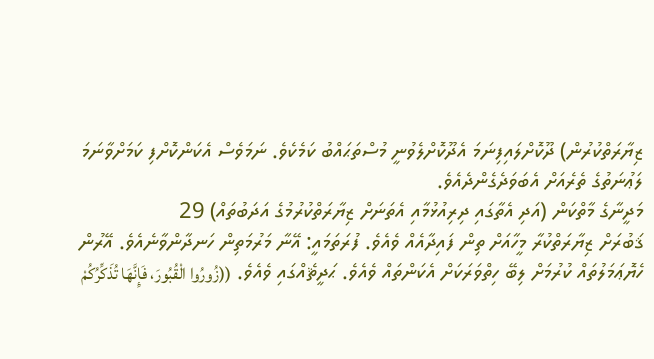ޒިޔާރަތްކުރުން) ދޫކޮށްލައިފިނަމަ އެދޫކޮށްލެވުނީ މުސްތަޙައްބު ކަމެކެވެ. ނަމަވެސް އެކަންކޮށްފި ކަމަށްވާނަމަ ލަޢުނަތުގެ ތެރެއަށް އެބަވަދެގެންދެއެވެ.
މަދީނާގެ މާތްކަން (އަދި އެތާގައި ދިރިއުޅުމާއި އެތަނަށް ޒިޔާރަތްކުރުމުގެ އަދަބުތައް) 29
ޤަބުރަށް ޒިޔާރަތްކުރާ މީހާއަށް ތިން ފައިދާއެއް ވެއެވެ. ފުރަތަމައީ: އޭނާ މަރުމަތިން ހަނދާންވާނެއެވެ. އޭރުން ހެޔޮޢަމަލުތައް ކުރުމަށް ލިބޭ ހިތްވަރަކަށް އެކަންތައް ވެއެވެ. ޙަދީޘެއްގައި ވެއެވެ. ((زُورُوا الْقُبُورَ، فَإِنَّهَا تُذَكِّرُكُمْ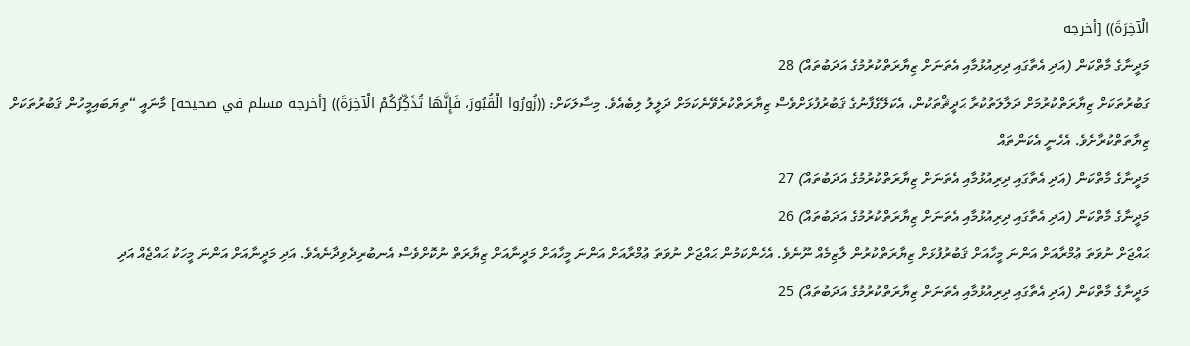الْآخِرَةَ)) [أخرجه
މަދީނާގެ މާތްކަން (އަދި އެތާގައި ދިރިއުޅުމާއި އެތަނަށް ޒިޔާރަތްކުރުމުގެ އަދަބުތައް) 28
ގަބުރުތަކަށް ޒިޔާރަތްކުރުމަށް ދަލާލަތުކުރާ ޙަދީޘްތަކުން، އެކަލޭގެފާނުގެ ޤަބުރުފުޅަށްވެސް ޒިޔާރަތްކުރެވޭނެކަމަށް ދަލީލު ލިބެއެވެ. މިސާލަކަށް: ((زُورُوا الْقُبُورَ، فَإِنَّهَا تُذَكِّرُكُمْ الْآخِرَةَ)) [أخرجه مسلم في صحيحه] މާނައީ “ތިޔަބައިމީހުން ޤަބުރުތަކަށް ޒިޔާތަތްކުރާށެވެ. އެހެނީ އެކަންތައް
މަދީނާގެ މާތްކަން (އަދި އެތާގައި ދިރިއުޅުމާއި އެތަނަށް ޒިޔާރަތްކުރުމުގެ އަދަބުތައް) 27
މަދީނާގެ މާތްކަން (އަދި އެތާގައި ދިރިއުޅުމާއި އެތަނަށް ޒިޔާރަތްކުރުމުގެ އަދަބުތައް) 26
ޙައްޖަށް ނުވަތަ ޢުމްރާއަށް އަންނަ މީހާއަށް ޤަބުރުފުޅަށް ޒިޔާރަތްކުރުން ލާޒިމެއް ނޫނެވެ. އެހެންކަމުން ޙައްޖަށް ނުވަތަ ޢުމްރާއަށް އަންނަ މީހާއަށް މަދީނާއަށް ޒިޔާރަތް ނުކޮށްވެސް އެނބުރިދެވިދާނެއެވެ. އަދި މަދީނާއަށް އަންނަ މީހަކު ޙައްޖެއް އަދި
މަދީނާގެ މާތްކަން (އަދި އެތާގައި ދިރިއުޅުމާއި އެތަނަށް ޒިޔާރަތްކުރުމުގެ އަދަބުތައް) 25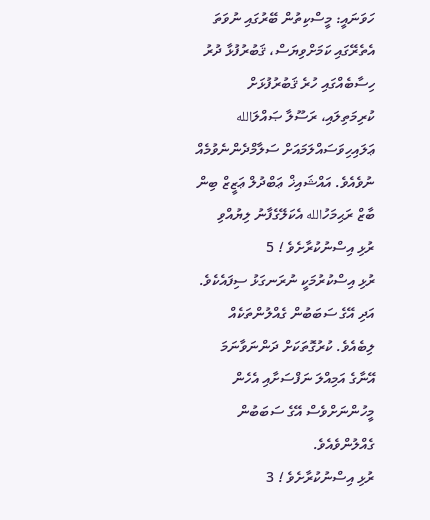ހަވަނައީ: މީސްކިތުން ބޭރުގައި ނުވަތަ އެތެރޭގައި ކަމަށްވިޔަސް، ޤަބުރުފުޅާ ދުރު ހިސާބެއްގައި ހުރެ ޤަބުރުފުޅަށް ކުރިމަތިލައި، ރަސޫލާ ޞައްލަالله ޢަލައިހިވަސައްލަމައަށް ސަލާމްދެންނެވުމެއް ނުވެއެވެ. އައްޝައިޚް ޢަބްދުލް ޢަޒީޒް ބިން ބާޒް ރަޙިމަހުالله އެކަލޭގެފާނު ލިޔުއްވި
ރުޅި އިސްނުކުރާށެވެ ! 5
ރުޅި އިސްކުރުމަކީ ނުރަނގަޅު ސިފައެކެވެ. އަދި އޭގެ ސަބަބުން ގެއްލުންތަކެއް ލިބެއެވެ. ކުރުގޮތަކަށް ދަންނަވާނަމަ އޭނާގެ އަމިއްލަ ނަފްސަށާއި އެހެން މީހުންނަށްވެސް އޭގެ ސަބަބުން ގެއްލުންވެއެވެ.
ރުޅި އިސްނުކުރާށެވެ ! 3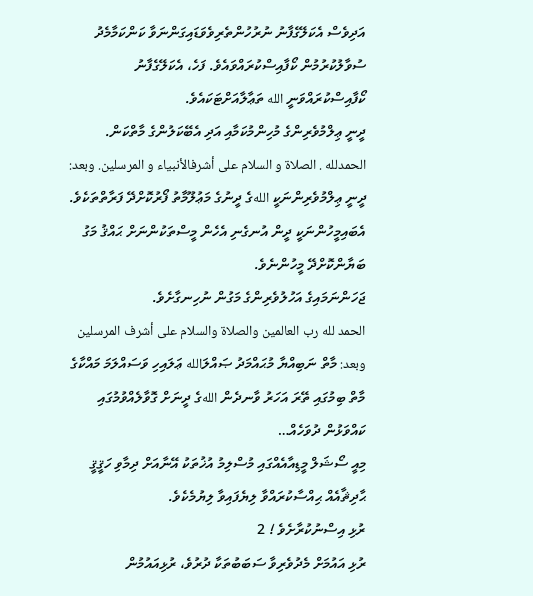އަދިވެސް އެކަލޭގެފާނު ނުރުހުންތެރިވެވަޑައިގަންނަވާ ކަންކަމާމެދު ސުވާލުކުރުމުން ކޯފާއިސްކުރައްވައެވެ. ފަހެ، އެކަލޭގެފާނު ކޯފާއިސްކުރައްވަނީ الله ތަޢާލާއަށްޓަކައެވެ.
ދީނީ ޢިލްމުވެރިންގެ މުހިންމުކަމާއި އަދި އެބޭކަލުންގެ މާތްކަން.
الحمدلله . الصلاة و السلام على أشرفالأنبياء و المرسلين. وبعد: ދީނީ ޢިލްމުވެރިންނަކީ اللهގެ ދީނުގެ މަޢުލޫމާތު ފޯރުކޮށްދޭ ފަރާތްތަކެވެ. އެބައިމީހުންނަކީ ދީން އުނގެނި އެހެން މީސްތަކުންނަށް ޙައްޤު މަގު ބަޔާންކޮށްދޭ މީހުންނެވެ.
ޖަހަންނަމައިގެ އަހުލުވެރިންގެ މަގުން ނުހިނގާށެވެ.
الحمد لله رب العالمين والصلاة والسلام على أشرف المرسلين وبعد: މާތް ނަބިއްޔާ މުޙައްމަދު ޞައްލަالله ޢަލައިހި ވަސައްލަމަ މައްކާގެ މާތް ބިމުގައި ތޭރަ އަހަރު ވާނދެން اللهގެ ދީނަށް ގޮވާލެއްވުމުގައި
ކައްވަޅުން ދުވަހެއް…
މިއީ ސޯޝަލް މީޑިއާއެއްގައި މުސްލިމު އުޚުތަކު އޭނާއަށް ދިމާވި ހަޤީޤީ ޙާދިޘާއެއް ޙިއްސާކުރައްވާ ލިޔެފައިވާ ލިޔުމެކެވެ.
ރުޅި އިސްނުކުރާށެވެ ! 2
ރުޅި އައުމަށް މެދުވެރިވާ ސަބަބުތަކާ ދުރުވެ، ރުޅިއައުމުން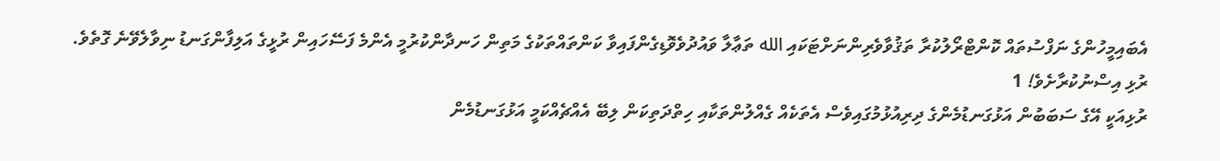އެބައިމީހުންގެ ނަފްސުތައް ކޮންޓްރޯލުކުރާ ތަޤުވާވެރިންނަށްޓަކައި الله ތަޢާލާ ވައުދުވެވޮޑިގެންފައިވާ ކަންތައްތަކުގެ މަތިން ހަނދާންކުރުމީ އެންމެ ފަސޭހައިން ރުޅީގެ އަލިފާންގަނޑު ނިވާލެވޭނެ ގޮތެވެ.
ރުޅި އިސްނުކުރާށެވެ! 1
ރުޅިއަކީ އޭގެ ސަބަބުން އަޅުގަނޑުމެންގެ ދިރިއުޅުމުގައިވެސް އެތަކެއް ގެއްލުންތަކާއި ހިތްދަތިކަން ލިބޭ އެއްޗެއްކަމީ އަޅުގަނޑުމެން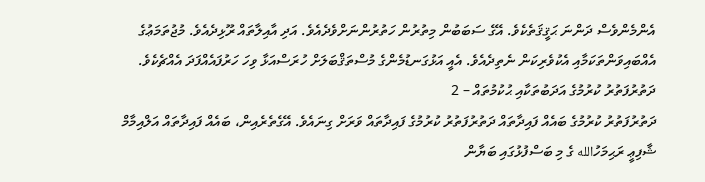އެންމެންވެސް ދަންނަ ޙަޤީޤަތެކެވެ. އޭގެ ސަބަބުން މިތުރުން ހަތުރުންނަށްވެދެއެވެ. އަދި އާއިލާތައް ރޫޅިދެއެވެ. މުޖުތަމަޢުގެ އެއްބައިވަންތަކަމާއި އެކުވެރިކަން ނެތިދެއެވެ. އެއީ އަޅުގަނޑުމެންގެ މުސްތަޤްބަލަށް ހުރަސްއަޅާ ވިހަ ހަރުފައެއްފަދަ އެއްޗެކެވެ.
ދަތުރުފަތުރު ކުރުމުގެ އަދަބުތަކާއި ޙުކުމުތައް – 2
ދަތުރުފަތުރު ކުރުމުގެ ބައެއް ފައިދާތައް ދަތުރުފަތުރު ކުރުމުގެ ފައިދާތައް ވަރަށް ގިނައެވެ. އޭގެތެރެއިން، ބައެއް ފައިދާތައް އަލްއިމާމް ޝާފިޢީ ރަޙިމަހުالله ގެ މި ބަސްފުޅުގައި ބަޔާން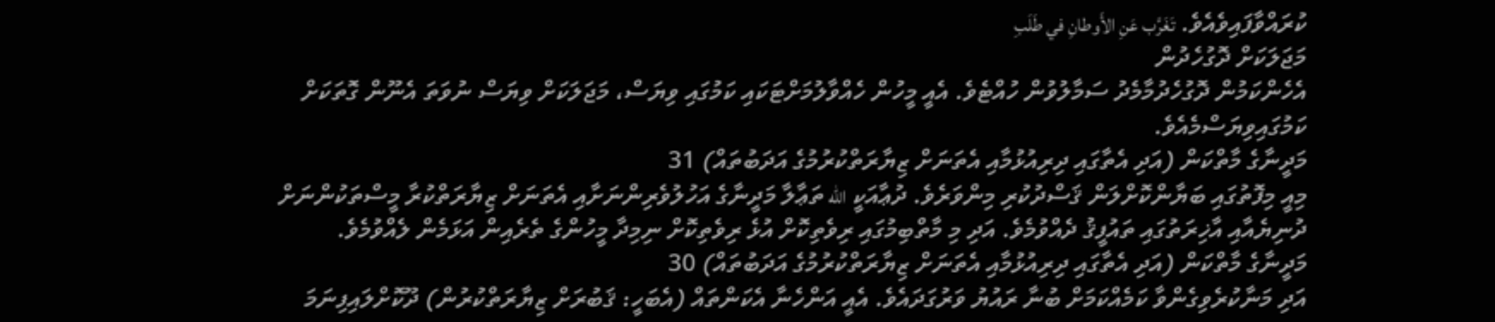ކުރައްވާފައިވެއެވެ. تَغَرَّب عَنِ الأَوطانِ في طَلَبِ
މަޖަލަކަށް ދޮގުހެދުން
އެހެންކަމުން ދޮގުހެދުމާމެދު ސަމާލުވުން ހުއްޓެވެ. އެއީ މީހުން ހެއްވާލުމަށްޓަކައި ކަމުގައި ވިޔަސް، މަޖަލަކަށް ވިޔަސް ނުވަތަ އެނޫން ގޮތަކަށް ކަމުގައިވިޔަސްމެއެވެ.
މަދީނާގެ މާތްކަން (އަދި އެތާގައި ދިރިއުޅުމާއި އެތަނަށް ޒިޔާރަތްކުރުމުގެ އަދަބުތައް) 31
މިއީ މިފޮތުގައި ބަޔާންކޮށްލަން ޤަސްދުކުރި މިންވަރެވެ. ދުޢާއަކީ الله ތަޢާލާ މަދީނާގެ އަހުލުވެރިންނަށާއި އެތަނަށް ޒިޔާރަތްކުރާ މީސްތަކުންނަށް ދުނިޔެއާއި އާޚިރަތުގައި ތައުފީޤު ދެއްވުމެވެ. އަދި މި މާތްބިމުގައި ރިވެތިކޮށް އުޅެ ރިވެތިކޮށް ނިމިދާ މީހުންގެ ތެރެއިން އަޅަމެން ލެއްވުމެވެ.
މަދީނާގެ މާތްކަން (އަދި އެތާގައި ދިރިއުޅުމާއި އެތަނަށް ޒިޔާރަތްކުރުމުގެ އަދަބުތައް) 30
އަދި މަނާކުރެވިގެންވާ ކަމެއްކަމަށް ބުނާ ރައުޔު ވަރުގަދައެވެ. އެއީ އަންހެނާ އެކަންތައް (އެބަހީ: ޤަބުރަށް ޒިޔާރަތްކުރުން) ދޫކޮށްލައިފިނަމަ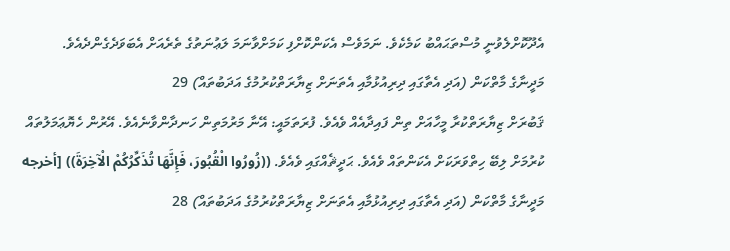އެދޫކޮށްލެވުނީ މުސްތަޙައްބު ކަމެކެވެ. ނަމަވެސް އެކަންކޮށްފި ކަމަށްވާނަމަ ލަޢުނަތުގެ ތެރެއަށް އެބަވަދެގެންދެއެވެ.
މަދީނާގެ މާތްކަން (އަދި އެތާގައި ދިރިއުޅުމާއި އެތަނަށް ޒިޔާރަތްކުރުމުގެ އަދަބުތައް) 29
ޤަބުރަށް ޒިޔާރަތްކުރާ މީހާއަށް ތިން ފައިދާއެއް ވެއެވެ. ފުރަތަމައީ: އޭނާ މަރުމަތިން ހަނދާންވާނެއެވެ. އޭރުން ހެޔޮޢަމަލުތައް ކުރުމަށް ލިބޭ ހިތްވަރަކަށް އެކަންތައް ވެއެވެ. ޙަދީޘެއްގައި ވެއެވެ. ((زُورُوا الْقُبُورَ، فَإِنَّهَا تُذَكِّرُكُمْ الْآخِرَةَ)) [أخرجه
މަދީނާގެ މާތްކަން (އަދި އެތާގައި ދިރިއުޅުމާއި އެތަނަށް ޒިޔާރަތްކުރުމުގެ އަދަބުތައް) 28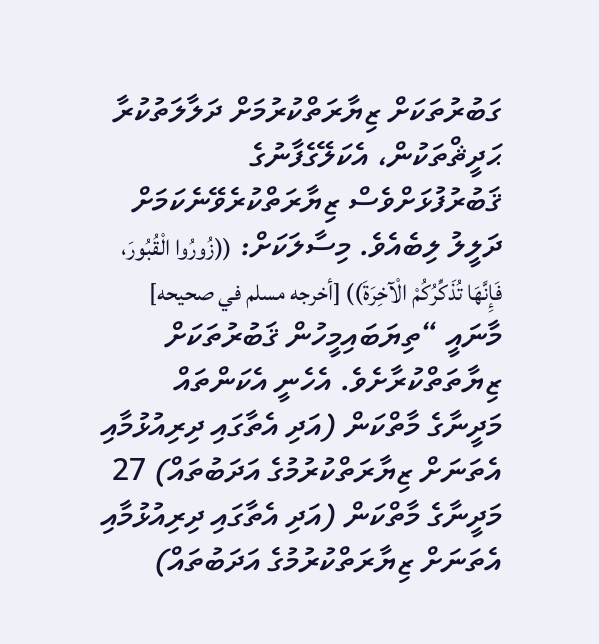ގަބުރުތަކަށް ޒިޔާރަތްކުރުމަށް ދަލާލަތުކުރާ ޙަދީޘްތަކުން، އެކަލޭގެފާނުގެ ޤަބުރުފުޅަށްވެސް ޒިޔާރަތްކުރެވޭނެކަމަށް ދަލީލު ލިބެއެވެ. މިސާލަކަށް: ((زُورُوا الْقُبُورَ، فَإِنَّهَا تُذَكِّرُكُمْ الْآخِرَةَ)) [أخرجه مسلم في صحيحه] މާނައީ “ތިޔަބައިމީހުން ޤަބުރުތަކަށް ޒިޔާތަތްކުރާށެވެ. އެހެނީ އެކަންތައް
މަދީނާގެ މާތްކަން (އަދި އެތާގައި ދިރިއުޅުމާއި އެތަނަށް ޒިޔާރަތްކުރުމުގެ އަދަބުތައް) 27
މަދީނާގެ މާތްކަން (އަދި އެތާގައި ދިރިއުޅުމާއި އެތަނަށް ޒިޔާރަތްކުރުމުގެ އަދަބުތައް)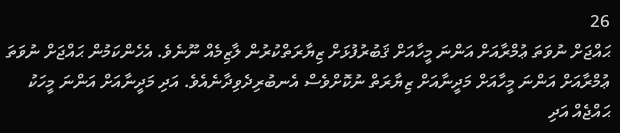26
ޙައްޖަށް ނުވަތަ ޢުމްރާއަށް އަންނަ މީހާއަށް ޤަބުރުފުޅަށް ޒިޔާރަތްކުރުން ލާޒިމެއް ނޫނެވެ. އެހެންކަމުން ޙައްޖަށް ނުވަތަ ޢުމްރާއަށް އަންނަ މީހާއަށް މަދީނާއަށް ޒިޔާރަތް ނުކޮށްވެސް އެނބުރިދެވިދާނެއެވެ. އަދި މަދީނާއަށް އަންނަ މީހަކު ޙައްޖެއް އަދި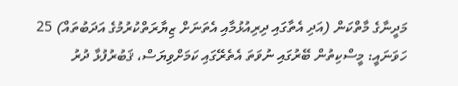މަދީނާގެ މާތްކަން (އަދި އެތާގައި ދިރިއުޅުމާއި އެތަނަށް ޒިޔާރަތްކުރުމުގެ އަދަބުތައް) 25
ހަވަނައީ: މީސްކިތުން ބޭރުގައި ނުވަތަ އެތެރޭގައި ކަމަށްވިޔަސް، ޤަބުރުފުޅާ ދުރު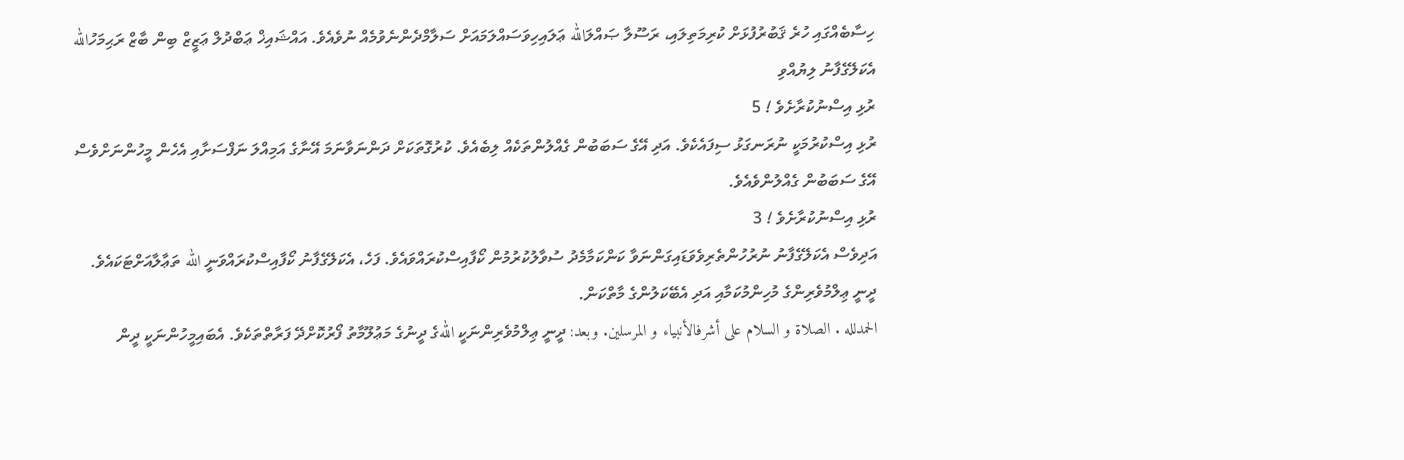ހިސާބެއްގައި ހުރެ ޤަބުރުފުޅަށް ކުރިމަތިލައި، ރަސޫލާ ޞައްލަالله ޢަލައިހިވަސައްލަމައަށް ސަލާމްދެންނެވުމެއް ނުވެއެވެ. އައްޝައިޚް ޢަބްދުލް ޢަޒީޒް ބިން ބާޒް ރަޙިމަހުالله އެކަލޭގެފާނު ލިޔުއްވި
ރުޅި އިސްނުކުރާށެވެ ! 5
ރުޅި އިސްކުރުމަކީ ނުރަނގަޅު ސިފައެކެވެ. އަދި އޭގެ ސަބަބުން ގެއްލުންތަކެއް ލިބެއެވެ. ކުރުގޮތަކަށް ދަންނަވާނަމަ އޭނާގެ އަމިއްލަ ނަފްސަށާއި އެހެން މީހުންނަށްވެސް އޭގެ ސަބަބުން ގެއްލުންވެއެވެ.
ރުޅި އިސްނުކުރާށެވެ ! 3
އަދިވެސް އެކަލޭގެފާނު ނުރުހުންތެރިވެވަޑައިގަންނަވާ ކަންކަމާމެދު ސުވާލުކުރުމުން ކޯފާއިސްކުރައްވައެވެ. ފަހެ، އެކަލޭގެފާނު ކޯފާއިސްކުރައްވަނީ الله ތަޢާލާއަށްޓަކައެވެ.
ދީނީ ޢިލްމުވެރިންގެ މުހިންމުކަމާއި އަދި އެބޭކަލުންގެ މާތްކަން.
الحمدلله . الصلاة و السلام على أشرفالأنبياء و المرسلين. وبعد: ދީނީ ޢިލްމުވެރިންނަކީ اللهގެ ދީނުގެ މަޢުލޫމާތު ފޯރުކޮށްދޭ ފަރާތްތަކެވެ. އެބައިމީހުންނަކީ ދީން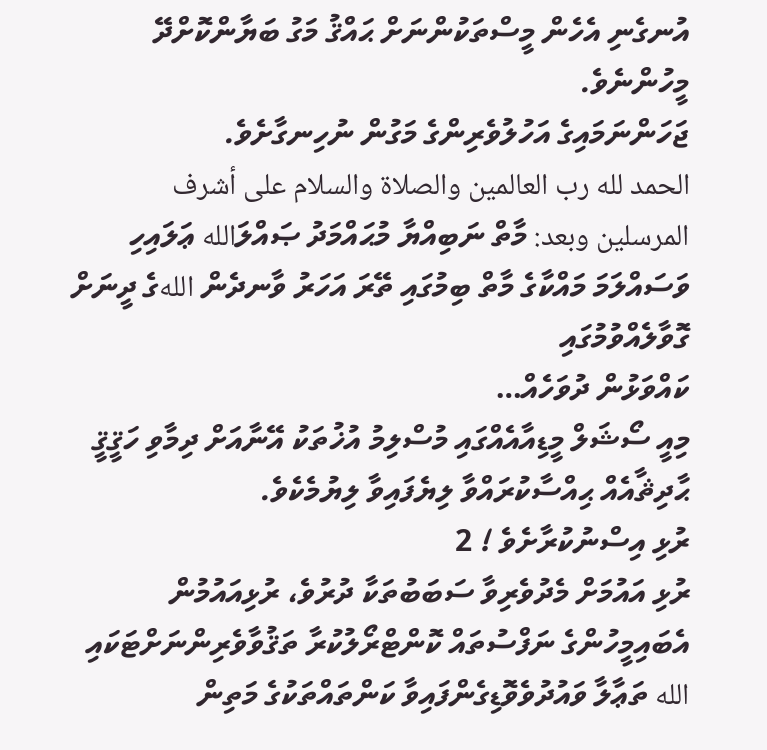އުނގެނި އެހެން މީސްތަކުންނަށް ޙައްޤު މަގު ބަޔާންކޮށްދޭ މީހުންނެވެ.
ޖަހަންނަމައިގެ އަހުލުވެރިންގެ މަގުން ނުހިނގާށެވެ.
الحمد لله رب العالمين والصلاة والسلام على أشرف المرسلين وبعد: މާތް ނަބިއްޔާ މުޙައްމަދު ޞައްލަالله ޢަލައިހި ވަސައްލަމަ މައްކާގެ މާތް ބިމުގައި ތޭރަ އަހަރު ވާނދެން اللهގެ ދީނަށް ގޮވާލެއްވުމުގައި
ކައްވަޅުން ދުވަހެއް…
މިއީ ސޯޝަލް މީޑިއާއެއްގައި މުސްލިމު އުޚުތަކު އޭނާއަށް ދިމާވި ހަޤީޤީ ޙާދިޘާއެއް ޙިއްސާކުރައްވާ ލިޔެފައިވާ ލިޔުމެކެވެ.
ރުޅި އިސްނުކުރާށެވެ ! 2
ރުޅި އައުމަށް މެދުވެރިވާ ސަބަބުތަކާ ދުރުވެ، ރުޅިއައުމުން އެބައިމީހުންގެ ނަފްސުތައް ކޮންޓްރޯލުކުރާ ތަޤުވާވެރިންނަށްޓަކައި الله ތަޢާލާ ވައުދުވެވޮޑިގެންފައިވާ ކަންތައްތަކުގެ މަތިން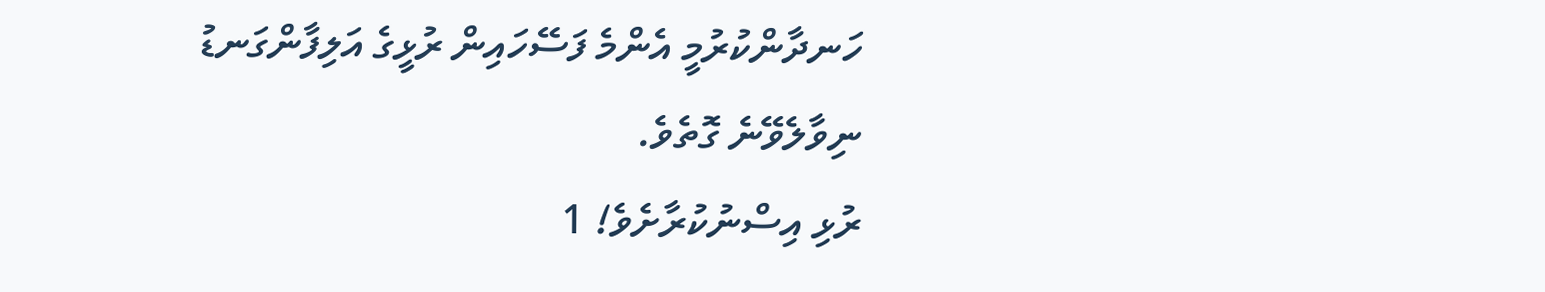ހަނދާންކުރުމީ އެންމެ ފަސޭހައިން ރުޅީގެ އަލިފާންގަނޑު ނިވާލެވޭނެ ގޮތެވެ.
ރުޅި އިސްނުކުރާށެވެ! 1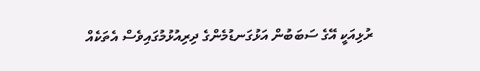ރުޅިއަކީ އޭގެ ސަބަބުން އަޅުގަނޑުމެންގެ ދިރިއުޅުމުގައިވެސް އެތަކެއް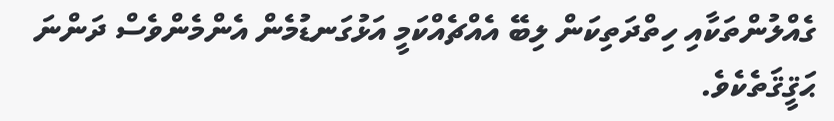ގެއްލުންތަކާއި ހިތްދަތިކަން ލިބޭ އެއްޗެއްކަމީ އަޅުގަނޑުމެން އެންމެންވެސް ދަންނަ ޙަޤީޤަތެކެވެ.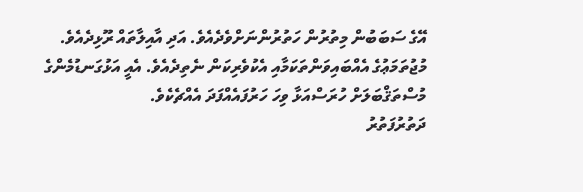އޭގެ ސަބަބުން މިތުރުން ހަތުރުންނަށްވެދެއެވެ. އަދި އާއިލާތައް ރޫޅިދެއެވެ. މުޖުތަމަޢުގެ އެއްބައިވަންތަކަމާއި އެކުވެރިކަން ނެތިދެއެވެ. އެއީ އަޅުގަނޑުމެންގެ މުސްތަޤްބަލަށް ހުރަސްއަޅާ ވިހަ ހަރުފައެއްފަދަ އެއްޗެކެވެ.
ދަތުރުފަތުރު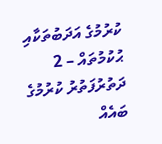ކުރުމުގެ އަދަބުތަކާއި ޙުކުމުތައް – 2
ދަތުރުފަތުރު ކުރުމުގެ ބައެއް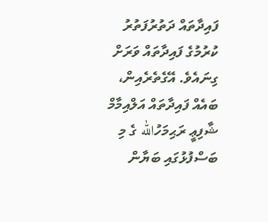ފައިދާތައް ދަތުރުފަތުރު ކުރުމުގެ ފައިދާތައް ވަރަށް ގިނައެވެ. އޭގެތެރެއިން، ބައެއް ފައިދާތައް އަލްއިމާމް ޝާފިޢީ ރަޙިމަހުالله ގެ މި ބަސްފުޅުގައި ބަޔާން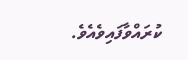ކުރައްވާފައިވެއެވެ.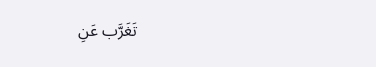تَغَرَّب عَنِ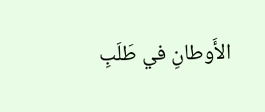الأَوطانِ في طَلَبِ